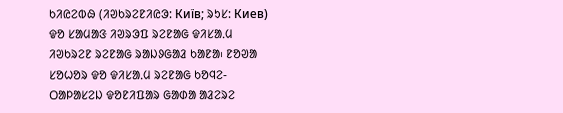ᱠᱤᱭᱮᱵᱷ (ᱤᱣᱠᱨᱮᱱᱤᱭᱳ: Київ; ᱨᱩᱥ: Киев) ᱫᱚ ᱥᱟᱢᱟᱝ ᱤᱣᱨᱳᱯ ᱨᱮᱱᱟᱜ ᱫᱤᱥᱟᱹᱢ ᱤᱣᱠᱨᱮᱱ ᱨᱮᱱᱟᱜ ᱨᱟᱡᱽᱜᱟᱲ ᱠᱟᱱᱟ᱾ ᱱᱚᱣᱟ ᱥᱚᱦᱚᱨ ᱫᱚ ᱫᱤᱥᱟᱹᱢ ᱨᱮᱱᱟᱜ ᱠᱚᱧᱮ-ᱛᱟᱞᱟᱥᱮᱡ ᱫᱚᱱᱤᱯᱟᱨ ᱜᱟᱰᱟ ᱟᱲᱮᱨᱮ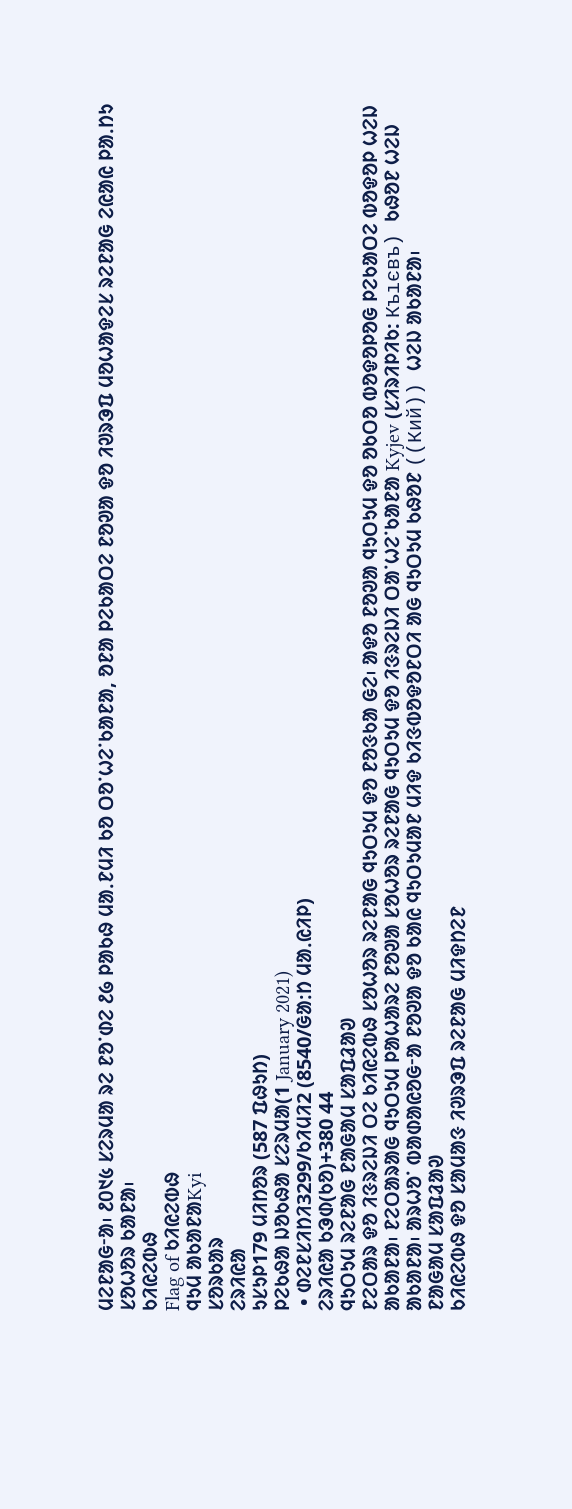ᱢᱮᱱᱟᱜᱼᱟ᱾ ᱒᱐᱑᱕ ᱥᱮᱨᱢᱟ ᱨᱮ ᱱᱚᱸᱰᱮ ᱒᱙ ᱞᱟᱠᱷ ᱢᱟᱹᱱᱢᱤ ᱠᱚ ᱛᱚᱸᱦᱮᱸᱠᱟᱱᱟ, ᱚᱱᱟ ᱞᱮᱠᱟᱛᱮ ᱱᱚᱣᱟ ᱫᱚ ᱤᱣᱨᱳᱯ ᱢᱚᱦᱟᱫᱮᱥ ᱨᱮᱱᱟᱜ ᱮᱭᱟᱭ ᱞᱟᱹᱴᱩ ᱥᱚᱦᱚᱨ ᱠᱟᱱᱟ᱾
ᱠᱤᱭᱮᱵᱷ
Flag of ᱠᱤᱭᱮᱵᱷ
ᱧᱩᱢ ᱟᱠᱟᱱᱟKyi
ᱥᱚᱨᱠᱟᱨ
ᱮᱨᱤᱭᱟ
ᱩᱥᱩᱞ179 ᱢᱤᱴᱚᱨ (587 ᱯᱷᱩᱴ)
ᱞᱮᱠᱷᱟ ᱡᱚᱠᱷᱟ ᱥᱮᱨᱢᱟ(1 January 2021)
 • ᱰᱮᱱᱥᱤᱴᱤ3299/ᱠᱤᱢᱤ2 (8540/ᱜᱟᱺᱴ ᱢᱟᱹᱭᱤᱞ)
ᱮᱨᱤᱭᱟ ᱠᱳᱰ(ᱠᱚ)+380 44
ᱧᱩᱛᱩᱢ ᱨᱮᱱᱟᱜ ᱱᱟᱜᱟᱢ ᱥᱟᱯᱲᱟᱣ
ᱱᱮᱛᱟᱨ ᱫᱚ ᱤᱝᱨᱮᱡᱤ ᱛᱮ ᱠᱤᱭᱮᱵᱷ ᱥᱚᱦᱚᱨ ᱨᱮᱱᱟᱜ ᱧᱩᱛᱩᱢ ᱫᱚ ᱱᱚᱝᱠᱟ ᱜᱮ᱾ ᱟᱫᱚ ᱱᱚᱣᱟ ᱧᱩᱛᱩᱢ ᱫᱚ ᱚᱠᱛᱚ ᱵᱚᱫᱚᱞᱚᱜ ᱞᱮᱠᱟᱛᱮ ᱵᱚᱫᱚᱞ ᱦᱮᱡ ᱟᱠᱟᱱᱟ᱾ ᱱᱮᱛᱟᱨᱟᱜ ᱧᱩᱛᱩᱢ ᱞᱟᱦᱟᱨᱮ ᱱᱚᱣᱟ ᱥᱚᱦᱚᱨ ᱨᱮᱱᱟᱜ ᱧᱩᱛᱩᱢ ᱫᱚ ᱤᱝᱨᱮᱡᱤ ᱛᱟᱸᱦᱮᱸᱠᱟᱱᱟ Kyjev (ᱥᱤᱨᱤᱞᱤᱠ: Къıєвъ) ᱠᱷᱚᱱ ᱦᱮᱡ ᱟᱠᱟᱱᱟ᱾ ᱟᱨᱦᱚᱸ ᱵᱟᱰᱟᱭᱚᱜᱼᱟ ᱱᱚᱣᱟ ᱫᱚ ᱠᱟᱭ ᱧᱩᱛᱩᱢᱟᱱ ᱢᱤᱫ ᱠᱤᱝᱵᱚᱫᱚᱱᱛᱤ ᱟᱜ ᱧᱩᱛᱩᱢ ᱠᱷᱚᱱ ((Кий)) ᱦᱮᱡ ᱟᱠᱟᱱᱟ᱾
ᱱᱟᱜᱟᱢ ᱥᱟᱯᱲᱟᱣ
ᱠᱤᱭᱮᱵᱷ ᱫᱚ ᱥᱟᱢᱟᱝ ᱤᱣᱨᱳᱯ ᱨᱮᱱᱟᱜ ᱢᱤᱫᱴᱮᱱ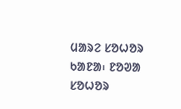ᱢᱟᱨᱮ ᱥᱚᱦᱚᱨ ᱠᱟᱱᱟ᱾ ᱱᱚᱣᱟ ᱥᱚᱦᱚᱨ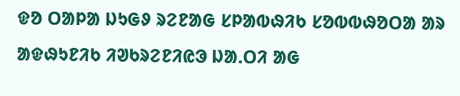ᱫᱚ ᱛᱟᱞᱟ ᱡᱩᱜᱽ ᱨᱮᱱᱟᱜ ᱥᱞᱟᱵᱷᱤᱠ ᱥᱚᱵᱵᱷᱚᱛᱟ ᱟᱨ ᱟᱫᱷᱩᱱᱤᱠ ᱤᱣᱠᱨᱮᱱᱤᱭᱳ ᱡᱟᱹᱛᱤ ᱟᱜ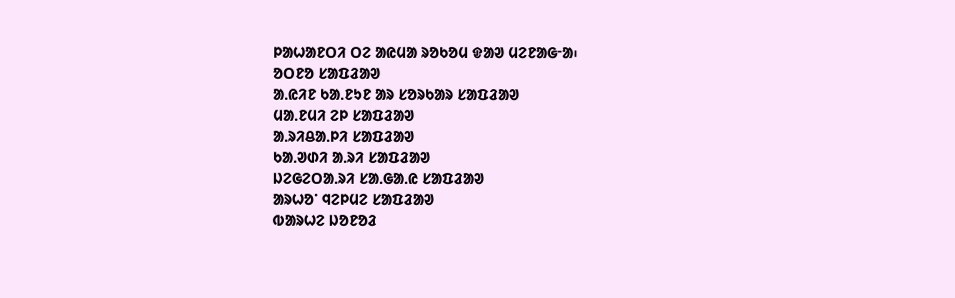ᱞᱟᱦᱟᱱᱛᱤ ᱛᱮ ᱟᱭᱢᱟ ᱨᱚᱠᱚᱢ ᱫᱟᱣ ᱢᱮᱱᱟᱜᱼᱟ᱾
ᱚᱛᱱᱚ ᱥᱟᱯᱲᱟᱣ
ᱟᱹᱭᱤᱱ ᱠᱟᱹᱱᱩᱱ ᱟᱨ ᱥᱚᱨᱠᱟᱨ ᱥᱟᱯᱲᱟᱣ
ᱢᱟᱹᱱᱢᱤ ᱮᱞ ᱥᱟᱯᱲᱟᱣ
ᱟᱹᱨᱤᱪᱟᱹᱞᱤ ᱥᱟᱯᱲᱟᱣ
ᱠᱟᱹᱣᱰᱤ ᱟᱹᱨᱤ ᱥᱟᱯᱲᱟᱣ
ᱡᱮᱜᱮᱛᱟᱹᱨᱤ ᱥᱟᱹᱜᱟᱹᱭ ᱥᱟᱯᱲᱟᱣ
ᱟᱨᱦᱚᱸ ᱧᱮᱞᱢᱮ ᱥᱟᱯᱲᱟᱣ
ᱵᱟᱨᱦᱮ ᱡᱚᱱᱚᱲ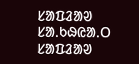ᱥᱟᱯᱲᱟᱣ
ᱥᱟᱹᱠᱷᱭᱟᱹᱛ ᱥᱟᱯᱲᱟᱣ